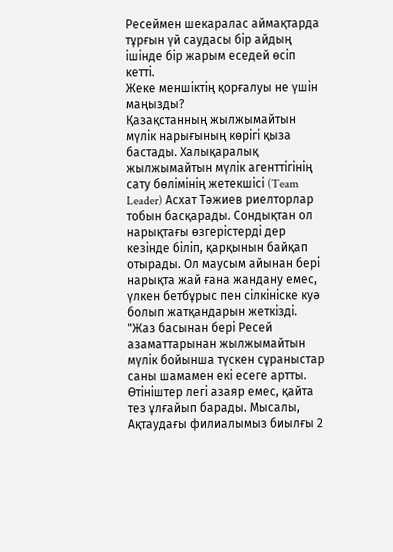Ресеймен шекаралас аймақтарда тұрғын үй саудасы бір айдың ішінде бір жарым еседей өсіп кетті.
Жеке меншіктің қорғалуы не үшін маңызды?
Қазақстанның жылжымайтын мүлік нарығының көрігі қыза бастады. Халықаралық жылжымайтын мүлік агенттігінің сату бөлімінің жетекшісі (Team Leader) Асхат Тәжиев риелторлар тобын басқарады. Сондықтан ол нарықтағы өзгерістерді дер кезінде біліп, қарқынын байқап отырады. Ол маусым айынан бері нарықта жай ғана жандану емес, үлкен бетбұрыс пен сілкініске куә болып жатқандарын жеткізді.
"Жаз басынан бері Ресей азаматтарынан жылжымайтын мүлік бойынша түскен сұраныстар саны шамамен екі есеге артты. Өтініштер легі азаяр емес, қайта тез ұлғайып барады. Мысалы, Ақтаудағы филиалымыз биылғы 2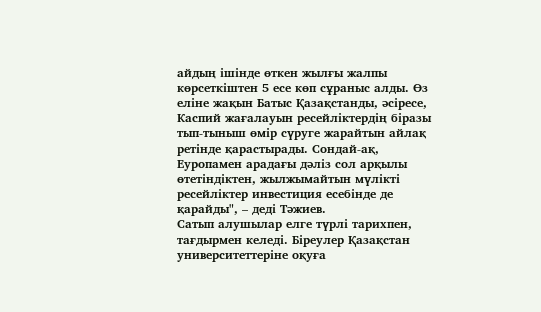айдың ішінде өткен жылғы жалпы көрсеткіштен 5 есе көп сұраныс алды. Өз еліне жақын Батыс Қазақстанды, әсіресе, Каспий жағалауын ресейліктердің біразы тып-тыныш өмір сүруге жарайтын айлақ ретінде қарастырады. Сондай-ақ, Еуропамен арадағы дәліз сол арқылы өтетіндіктен, жылжымайтын мүлікті ресейліктер инвестиция есебінде де қарайды", – деді Тәжиев.
Сатып алушылар елге түрлі тарихпен, тағдырмен келеді. Біреулер Қазақстан университеттеріне оқуға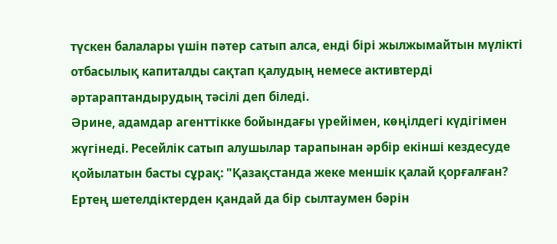түскен балалары үшін пәтер сатып алса, енді бірі жылжымайтын мүлікті отбасылық капиталды сақтап қалудың немесе активтерді әртараптандырудың тәсілі деп біледі.
Әрине, адамдар агенттікке бойындағы үрейімен, көңілдегі күдігімен жүгінеді. Ресейлік сатып алушылар тарапынан әрбір екінші кездесуде қойылатын басты сұрақ: "Қазақстанда жеке меншік қалай қорғалған? Ертең шетелдіктерден қандай да бір сылтаумен бәрін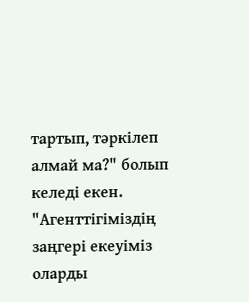тартып, тәркілеп алмай ма?" болып келеді екен.
"Агенттігіміздің заңгері екеуіміз оларды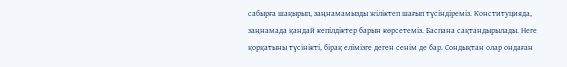сабырға шақырып, заңнамамызды жіліктеп шағып түсіндіреміз. Конституцияда, заңнамада қандай кепілдіктер барын көрсетеміз. Баспана сақтандырылады. Неге қорқатыны түсінікті, бірақ елімізге деген сенім де бар. Сондықтан олар ондаған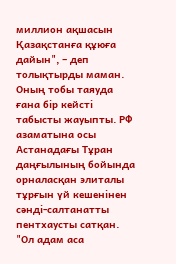миллион ақшасын Қазақстанға құюға дайын", – деп толықтырды маман.
Оның тобы таяуда ғана бір кейсті табысты жауыпты. РФ азаматына осы Астанадағы Тұран даңғылының бойында орналасқан элиталы тұрғын үй кешенінен сәнді-салтанатты пентхаусты сатқан.
"Ол адам аса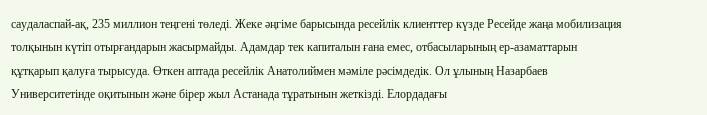саудаласпай-ақ, 235 миллион теңгені төледі. Жеке әңгіме барысында ресейлік клиенттер күзде Ресейде жаңа мобилизация толқынын күтіп отырғандарын жасырмайды. Адамдар тек капиталын ғана емес, отбасыларының ер-азаматтарын құтқарып қалуға тырысуда. Өткен аптада ресейлік Анатолиймен мәміле рәсімдедік. Ол ұлының Назарбаев Университетінде оқитынын және бірер жыл Астанада тұратынын жеткізді. Елордадағы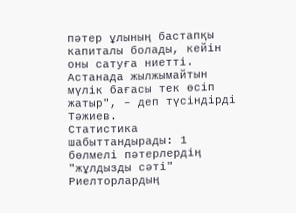пәтер ұлының бастапқы капиталы болады, кейін оны сатуға ниетті. Астанада жылжымайтын мүлік бағасы тек өсіп жатыр", – деп түсіндірді Тәжиев.
Статистика шабыттандырады: 1 бөлмелі пәтерлердің "жұлдызды сәті"
Риелторлардың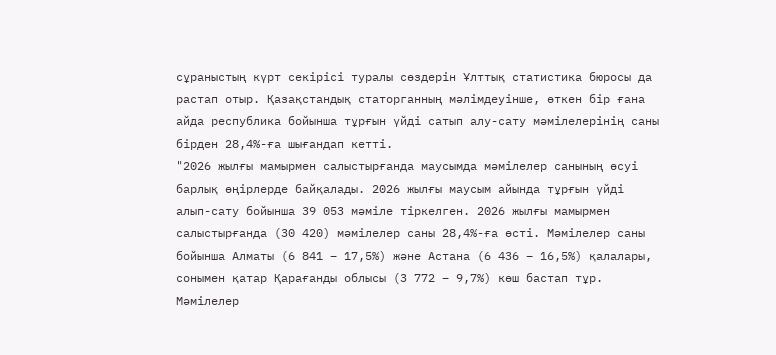сұраныстың күрт секірісі туралы сөздерін Ұлттық статистика бюросы да растап отыр. Қазақстандық статорганның мәлімдеуінше, өткен бір ғана айда республика бойынша тұрғын үйді сатып алу-сату мәмілелерінің саны бірден 28,4%-ға шығандап кетті.
"2026 жылғы мамырмен салыстырғанда маусымда мәмілелер санының өсуі барлық өңірлерде байқалады. 2026 жылғы маусым айында тұрғын үйді алып-сату бойынша 39 053 мәміле тіркелген. 2026 жылғы мамырмен салыстырғанда (30 420) мәмілелер саны 28,4%-ға өсті. Мәмілелер саны бойынша Алматы (6 841 – 17,5%) және Астана (6 436 – 16,5%) қалалары, сонымен қатар Қарағанды облысы (3 772 – 9,7%) көш бастап тұр. Мәмілелер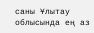саны Ұлытау облысында ең аз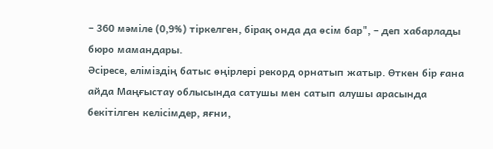– 360 мәміле (0,9%) тіркелген, бірақ онда да өсім бар", – деп хабарлады бюро мамандары.
Әсіресе, еліміздің батыс өңірлері рекорд орнатып жатыр. Өткен бір ғана айда Маңғыстау облысында сатушы мен сатып алушы арасында бекітілген келісімдер, яғни,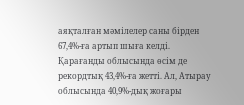аяқталған мәмілелер саны бірден 67,4%-ға артып шыға келді.
Қарағанды облысында өсім де рекордтық 43,4%-ға жетті. Ал, Атырау облысында 40,9%-дық жоғары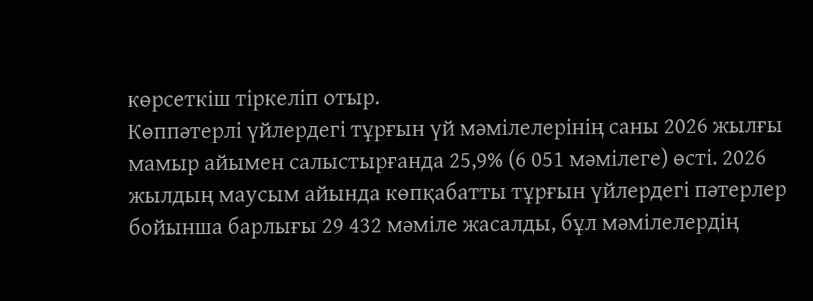көрсеткіш тіркеліп отыр.
Көппәтерлі үйлердегі тұрғын үй мәмілелерінің саны 2026 жылғы мамыр айымен салыстырғанда 25,9% (6 051 мәмілеге) өсті. 2026 жылдың маусым айында көпқабатты тұрғын үйлердегі пәтерлер бойынша барлығы 29 432 мәміле жасалды, бұл мәмілелердің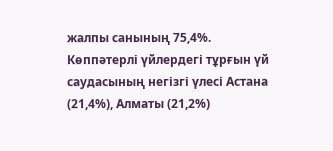жалпы санының 75,4%.
Көппәтерлі үйлердегі тұрғын үй саудасының негізгі үлесі Астана (21,4%), Алматы (21,2%)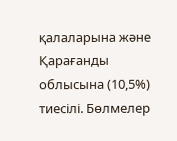қалаларына және Қарағанды облысына (10,5%) тиесілі. Бөлмелер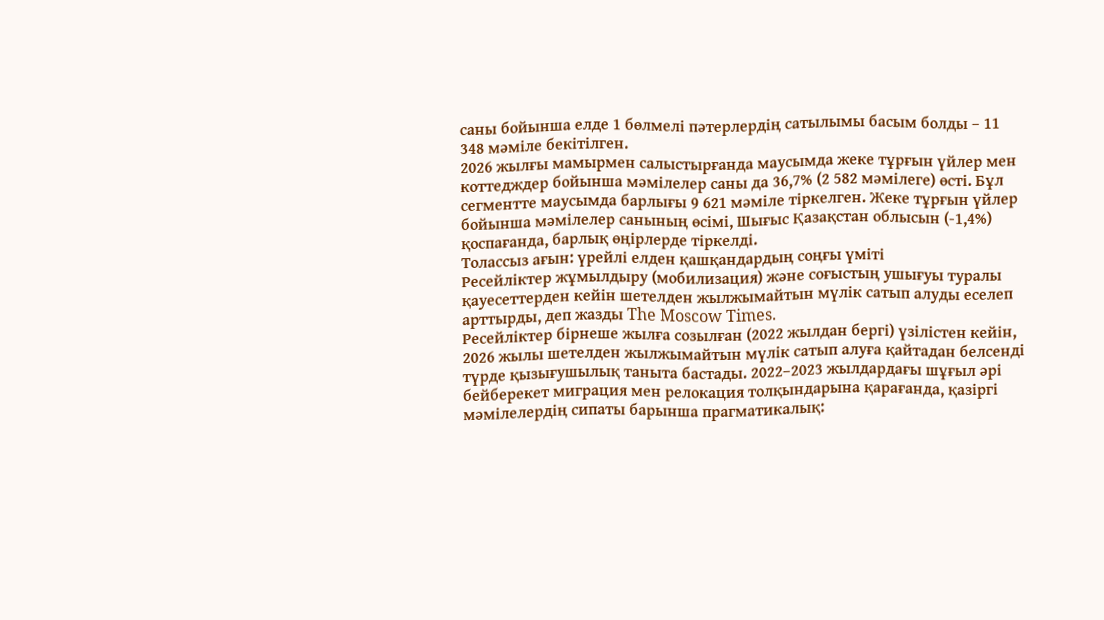саны бойынша елде 1 бөлмелі пәтерлердің сатылымы басым болды – 11 348 мәміле бекітілген.
2026 жылғы мамырмен салыстырғанда маусымда жеке тұрғын үйлер мен коттедждер бойынша мәмілелер саны да 36,7% (2 582 мәмілеге) өсті. Бұл сегментте маусымда барлығы 9 621 мәміле тіркелген. Жеке тұрғын үйлер бойынша мәмілелер санының өсімі, Шығыс Қазақстан облысын (-1,4%) қоспағанда, барлық өңірлерде тіркелді.
Толассыз ағын: үрейлі елден қашқандардың соңғы үміті
Ресейліктер жұмылдыру (мобилизация) және соғыстың ушығуы туралы қауесеттерден кейін шетелден жылжымайтын мүлік сатып алуды еселеп арттырды, деп жазды The Moscow Times.
Ресейліктер бірнеше жылға созылған (2022 жылдан бергі) үзілістен кейін, 2026 жылы шетелден жылжымайтын мүлік сатып алуға қайтадан белсенді түрде қызығушылық таныта бастады. 2022–2023 жылдардағы шұғыл әрі бейберекет миграция мен релокация толқындарына қарағанда, қазіргі мәмілелердің сипаты барынша прагматикалық: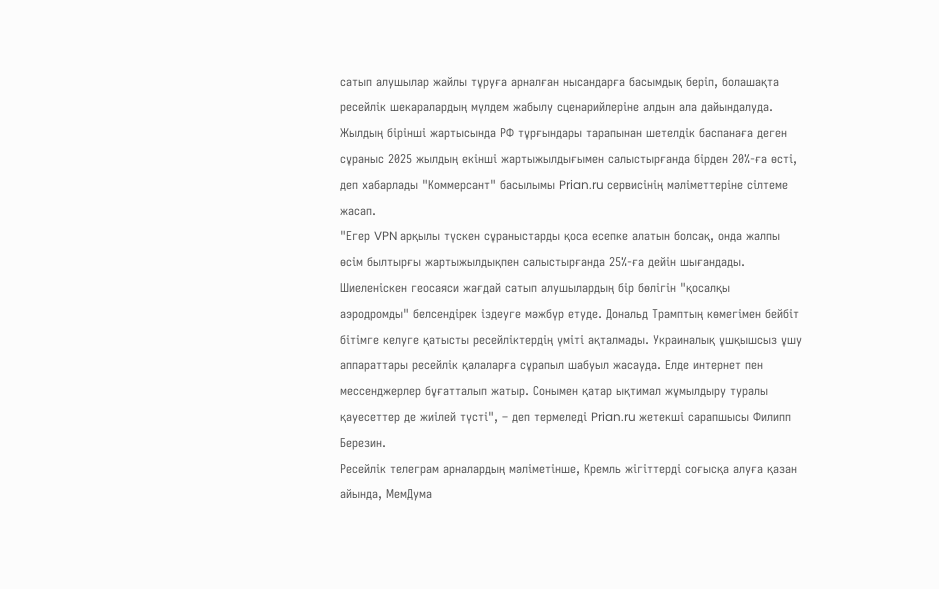сатып алушылар жайлы тұруға арналған нысандарға басымдық беріп, болашақта ресейлік шекаралардың мүлдем жабылу сценарийлеріне алдын ала дайындалуда.
Жылдың бірінші жартысында РФ тұрғындары тарапынан шетелдік баспанаға деген сұраныс 2025 жылдың екінші жартыжылдығымен салыстырғанда бірден 20%-ға өсті, деп хабарлады "Коммерсант" басылымы Prian.ru сервисінің мәліметтеріне сілтеме жасап.
"Егер VPN арқылы түскен сұраныстарды қоса есепке алатын болсақ, онда жалпы өсім былтырғы жартыжылдықпен салыстырғанда 25%-ға дейін шығандады. Шиеленіскен геосаяси жағдай сатып алушылардың бір бөлігін "қосалқы аэродромды" белсендірек іздеуге мәжбүр етуде. Дональд Трамптың көмегімен бейбіт бітімге келуге қатысты ресейліктердің үміті ақталмады. Украиналық ұшқышсыз ұшу аппараттары ресейлік қалаларға сұрапыл шабуыл жасауда. Елде интернет пен мессенджерлер бұғатталып жатыр. Сонымен қатар ықтимал жұмылдыру туралы қауесеттер де жиілей түсті", – деп термеледі Prian.ru жетекші сарапшысы Филипп Березин.
Ресейлік телеграм арналардың мәліметінше, Кремль жігіттерді соғысқа алуға қазан айында, МемДума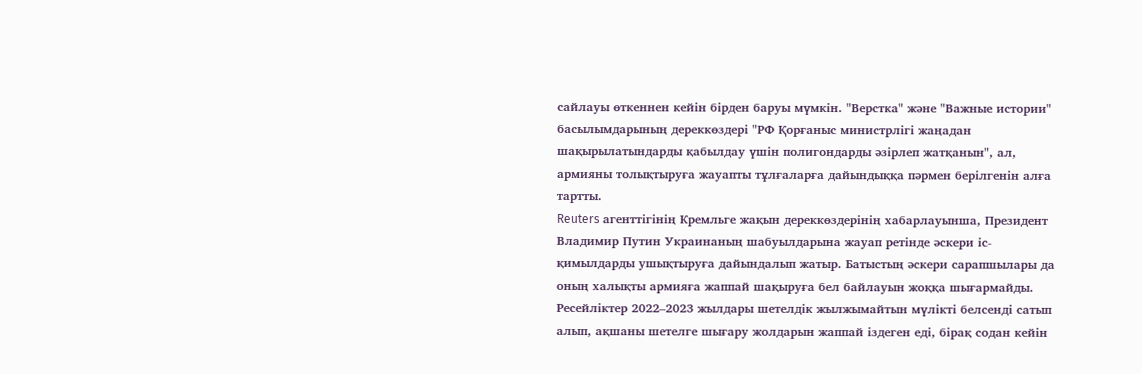сайлауы өткеннен кейін бірден баруы мүмкін. "Верстка" және "Важные истории" басылымдарының дереккөздері "РФ Қорғаныс министрлігі жаңадан шақырылатындарды қабылдау үшін полигондарды әзірлеп жатқанын", ал, армияны толықтыруға жауапты тұлғаларға дайындыққа пәрмен берілгенін алға тартты.
Reuters агенттігінің Кремльге жақын дереккөздерінің хабарлауынша, Президент Владимир Путин Украинаның шабуылдарына жауап ретінде әскери іс-қимылдарды ушықтыруға дайындалып жатыр. Батыстың әскери сарапшылары да оның халықты армияға жаппай шақыруға бел байлауын жоққа шығармайды.
Ресейліктер 2022–2023 жылдары шетелдік жылжымайтын мүлікті белсенді сатып алып, ақшаны шетелге шығару жолдарын жаппай іздеген еді, бірақ содан кейін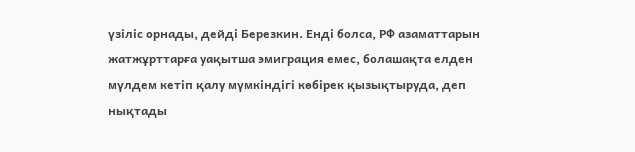үзіліс орнады, дейді Березкин. Енді болса, РФ азаматтарын жатжұрттарға уақытша эмиграция емес, болашақта елден мүлдем кетіп қалу мүмкіндігі көбірек қызықтыруда, деп нықтады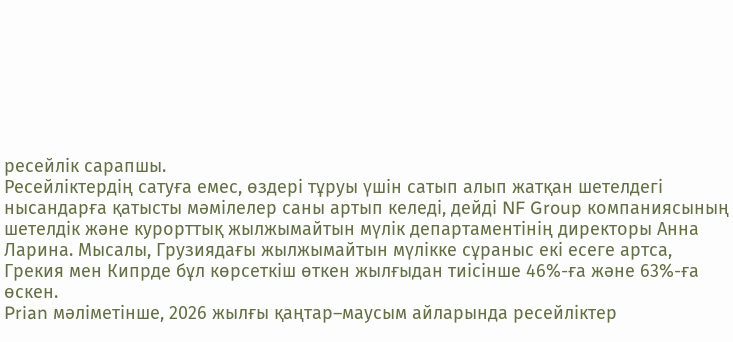ресейлік сарапшы.
Ресейліктердің сатуға емес, өздері тұруы үшін сатып алып жатқан шетелдегі нысандарға қатысты мәмілелер саны артып келеді, дейді NF Group компаниясының шетелдік және курорттық жылжымайтын мүлік департаментінің директоры Анна Ларина. Мысалы, Грузиядағы жылжымайтын мүлікке сұраныс екі есеге артса, Грекия мен Кипрде бұл көрсеткіш өткен жылғыдан тиісінше 46%-ға және 63%-ға өскен.
Prian мәліметінше, 2026 жылғы қаңтар–маусым айларында ресейліктер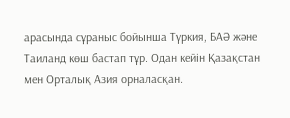арасында сұраныс бойынша Түркия, БАӘ және Таиланд көш бастап тұр. Одан кейін Қазақстан мен Орталық Азия орналасқан.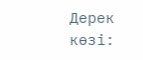Дерек көзі: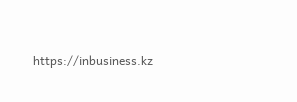https://inbusiness.kz